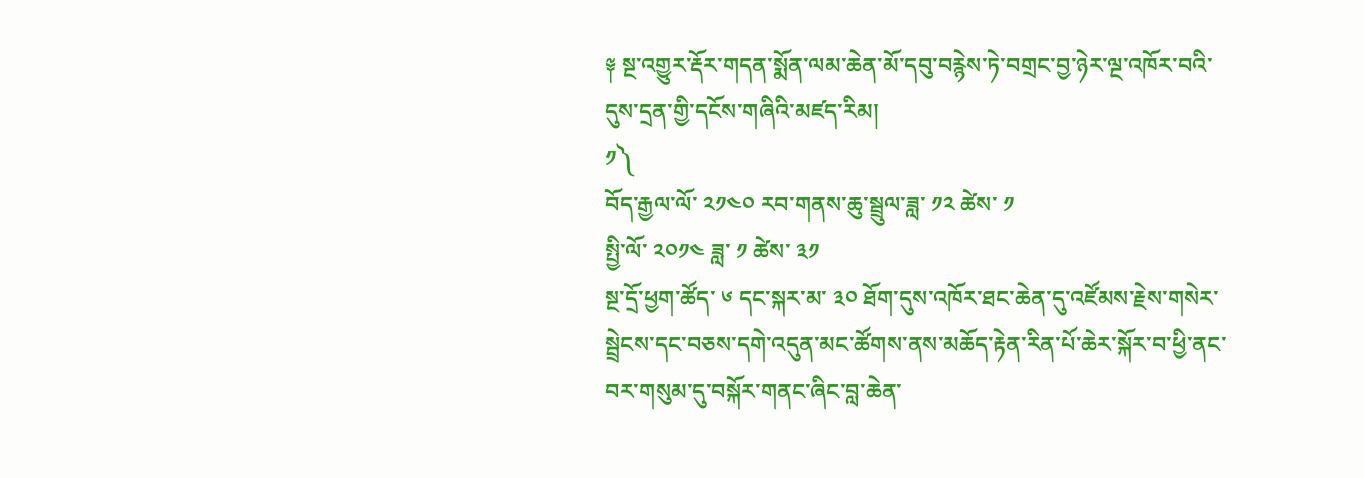༈ སྔ་འགྱུར་རྡོར་གདན་སྨོན་ལམ་ཆེན་མོ་དབུ་བརྙེས་ཏེ་བགྲང་བྱ་ཉེར་ལྔ་འཁོར་བའི་དུས་དྲན་གྱི་དངོས་གཞིའི་མཛད་རིམ།
༡༽
བོད་རྒྱལ་ལོ་ ༢༡༤༠ རབ་གནས་ཆུ་སྦྲུལ་ཟླ་ ༡༢ ཚེས་ ༡
སྤྱི་ལོ་ ༢༠༡༤ ཟླ་ ༡ ཚེས་ ༣༡
སྔ་དྲོ་ཕྱག་ཚོད་ ༦ དང་སྐར་མ་ ༣༠ ཐོག་དུས་འཁོར་ཐང་ཆེན་དུ་འཛོམས་རྗེས་གསེར་སྦྲེངས་དང་བཅས་དགེ་འདུན་མང་ཚོགས་ནས་མཆོད་རྟེན་རིན་པོ་ཆེར་སྐོར་བ་ཕྱི་ནང་བར་གསུམ་དུ་བསྐོར་གནང་ཞིང་བླ་ཆེན་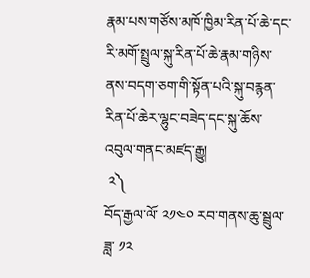རྣམ་པས་གཙོས་མཁོ་ཁྱིམ་རིན་པོ་ཆེ་དང་རི་མགོ་སྤྲུལ་སྐུ་རིན་པོ་ཆེ་རྣམ་གཉིས་ནས་བདག་ཅག་གི་སྟོན་པའི་སྐུ་བརྙན་རིན་པོ་ཆེར་ལྷུང་བཟེད་དང་སྐུ་ཆོས་འབུལ་གནང་མཛད་རྒྱུ།
 ༢༽
བོད་རྒྱལ་ལོ་ ༢༡༤༠ རབ་གནས་ཆུ་སྦྲུལ་ཟླ་ ༡༢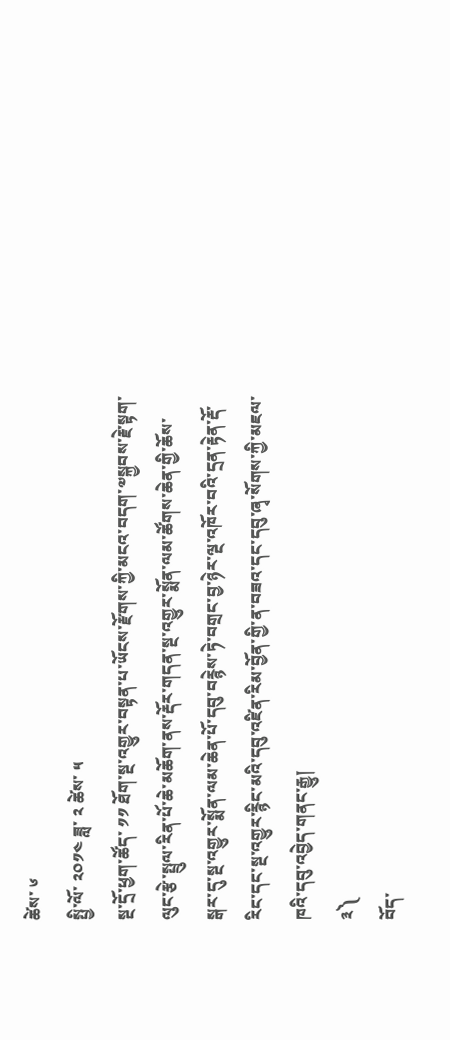ཚེས་ ༦
སྤྱི་ལོ་ ༢༠༡༤ ཟླ་ ༢ ཚེས་ ༥
སྔ་དྲོ་ཕྱག་ཚོད་ ༡༡ ཐོག་སྔ་འགྱུར་བསྟན་པ་ཡོངས་རྫོགས་ཀྱི་མངའ་བདག་༧སྐྱབས་རྗེ་སྟག་ལུང་རྩེ་སྤྲུལ་རིན་པོ་ཆེ་མཆོག་ནས་རྡོར་གདན་སྔ་འགྱུར་སྨོན་ལམ་ཚོགས་ཆེན་གྱི་ཆོས་སྒར་དུ་སྔ་འགྱུར་སྨོན་ལམ་ཆེན་པོ་དབུ་བརྙེས་ཏེ་བགྲང་བྱ་ཉེར་ལྔ་འཁོར་བའི་དྲན་རྟེན་རྡོ་རིང་དང་སྔ་འགྱུར་རྙིང་མའི་དབུ་འཛིན་རིམ་བྱོན་གྱི་ན་བཟའ་དང་དབུ་ཞྭ་སོགས་ཀྱི་མཇལ་ཁའི་དབུ་འབྱེད་གནང་རྒྱུ།
༣༽
བོད་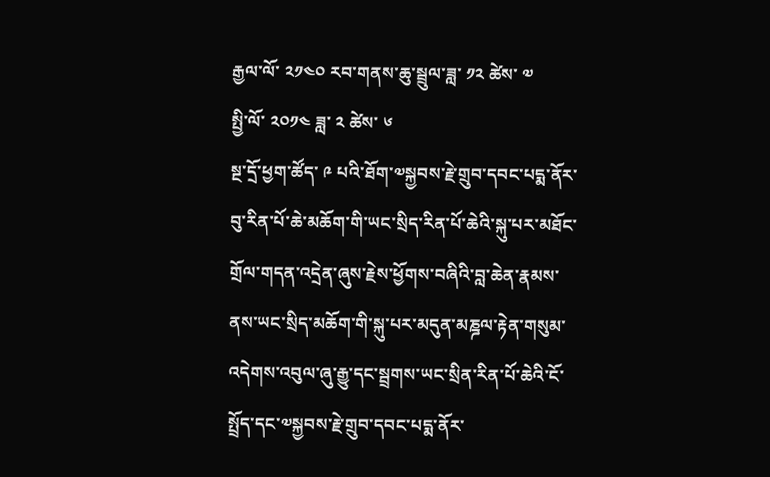རྒྱལ་ལོ་ ༢༡༤༠ རབ་གནས་ཆུ་སྦྲུལ་ཟླ་ ༡༢ ཚེས་ ༧
སྤྱི་ལོ་ ༢༠༡༤ ཟླ་ ༢ ཚེས་ ༦
སྔ་དྲོ་ཕྱག་ཚོད་ ༩ པའི་ཐོག་༧སྐྱབས་རྗེ་གྲུབ་དབང་པདྨ་ནོར་བུ་རིན་པོ་ཆེ་མཆོག་གི་ཡང་སྲིད་རིན་པོ་ཆེའི་སྐུ་པར་མཐོང་གྲོལ་གདན་འདྲེན་ཞུས་རྗེས་ཕྱོགས་བཞིའི་བླ་ཆེན་རྣམས་ནས་ཡང་སྲིད་མཆོག་གི་སྐུ་པར་མདུན་མཎྜལ་རྟེན་གསུམ་འདེགས་འབུལ་ཞུ་རྒྱུ་དང་སྦྲགས་ཡང་སྲིན་རིན་པོ་ཆེའི་ངོ་སྤྲོད་དང་༧སྐྱབས་རྗེ་གྲུབ་དབང་པདྨ་ནོར་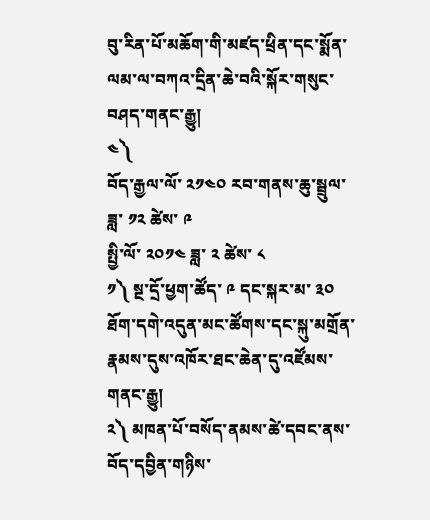བུ་རིན་པོ་མཆོག་གི་མཛད་ཕྲིན་དང་སྨོན་ལམ་ལ་བཀའ་དྲིན་ཆེ་བའི་སྐོར་གསུང་བཤད་གནང་རྒྱུ།
༤༽
བོད་རྒྱལ་ལོ་ ༢༡༤༠ རབ་གནས་ཆུ་སྦྲུལ་ཟླ་ ༡༢ ཚེས་ ༩
སྤྱི་ལོ་ ༢༠༡༤ ཟླ་ ༢ ཚེས་ ༨
༡༽ སྔ་དྲོ་ཕྱག་ཚོད་ ༩ དང་སྐར་མ་ ༣༠ ཐོག་དགེ་འདུན་མང་ཚོགས་དང་སྐུ་མགྲོན་རྣམས་དུས་འཁོར་ཐང་ཆེན་དུ་འཛོམས་གནང་རྒྱུ།
༢༽ མཁན་པོ་བསོད་ནམས་ཚེ་དབང་ནས་བོད་དབྱིན་གཉིས་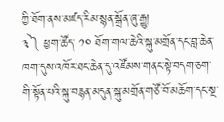ཀྱི་ཐོག་ནས་མཛད་རིམ་སྙན་སྒྲོན་ཞུ་རྒྱུ།
༣༽ ཕྱག་ཚོད་ ༡༠ ཐོག་གལ་ཆེའི་སྐུ་མགྲོན་དང་བླ་ཆེན་ཁག་དུས་འཁོར་ཐང་ཆེན་དུ་འཛོམས་གནང་སྟེ་བདག་ཅག་གི་སྟོན་པའི་སྐུ་བརྙན་མདུན་སྐུ་མགྲོན་གཙོ་བོ་མཆོག་དང་སྔ་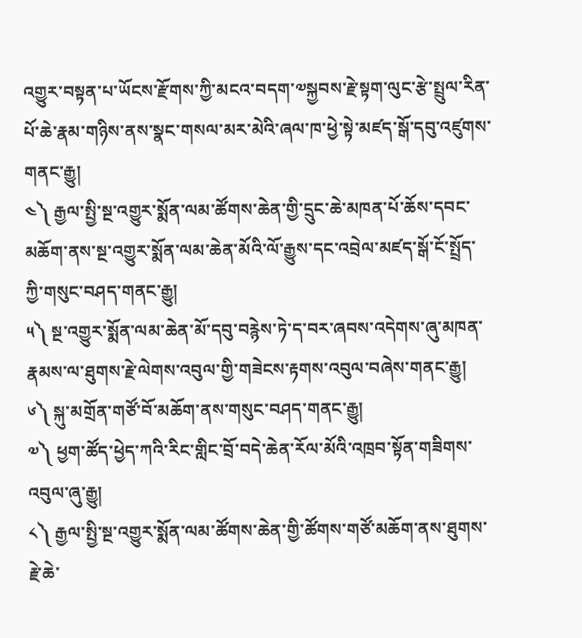འགྱུར་བསྟན་པ་ཡོངས་རྫོགས་ཀྱི་མངའ་བདག་༧སྐྱབས་རྗེ་སྟག་ལུང་རྩེ་སྤྲུལ་རིན་པོ་ཆེ་རྣམ་གཉིས་ནས་སྣང་གསལ་མར་མེའི་ཞལ་ཁ་ཕྱེ་སྟེ་མཛད་སྒོ་དབུ་འཛུགས་གནང་རྒྱུ།
༤༽ རྒྱལ་སྤྱི་སྔ་འགྱུར་སྨོན་ལམ་ཚོགས་ཆེན་གྱི་དྲུང་ཆེ་མཁན་པོ་ཆོས་དབང་མཆོག་ནས་སྔ་འགྱུར་སྨོན་ལམ་ཆེན་མོའི་ལོ་རྒྱུས་དང་འབྲེལ་མཛད་སྒོ་ངོ་སྤྲོད་ཀྱི་གསུང་བཤད་གནང་རྒྱུ།
༥༽ སྔ་འགྱུར་སྨོན་ལམ་ཆེན་མོ་དབུ་བརྙེས་ཏེ་ད་བར་ཞབས་འདེགས་ཞུ་མཁན་རྣམས་ལ་ཐུགས་རྗེ་ལེགས་འབུལ་གྱི་གཟེངས་རྟགས་འབུལ་བཞེས་གནང་རྒྱུ།
༦༽ སྐུ་མགྲོན་གཙོ་བོ་མཆོག་ནས་གསུང་བཤད་གནང་རྒྱུ།
༧༽ ཕྱག་ཚོད་ཕྱེད་ཀའི་རིང་གླིང་བྲོ་བདེ་ཆེན་རོལ་མོའི་འཁྲབ་སྟོན་གཟིགས་འབུལ་ཞུ་རྒྱུ།
༨༽ རྒྱལ་སྤྱི་སྔ་འགྱུར་སྨོན་ལམ་ཚོགས་ཆེན་གྱི་ཚོགས་གཙོ་མཆོག་ནས་ཐུགས་རྗེ་ཆེ་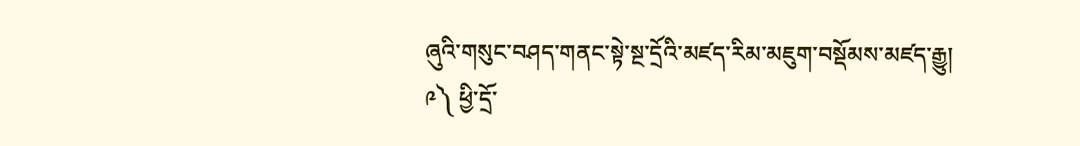ཞུའི་གསུང་བཤད་གནང་སྟེ་སྔ་དྲོའི་མཛད་རིམ་མཇུག་བསྡོམས་མཛད་རྒྱུ།
༩༽ ཕྱི་དྲོ་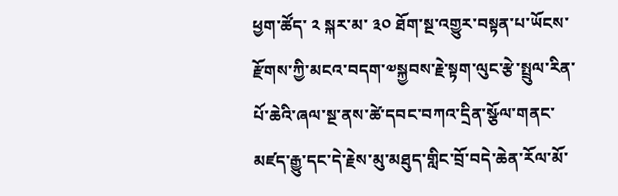ཕྱག་ཚོད་ ༢ སྐར་མ་ ༣༠ ཐོག་སྔ་འགྱུར་བསྟན་པ་ཡོངས་རྫོགས་ཀྱི་མངའ་བདག་༧སྐྱབས་རྗེ་སྟག་ལུང་རྩེ་སྤྲུལ་རིན་པོ་ཆེའི་ཞལ་སྔ་ནས་ཚེ་དབང་བཀའ་དྲིན་སྩོལ་གནང་མཛད་རྒྱུ་དང་དེ་རྗེས་མུ་མཐུད་གླིང་བྲོ་བདེ་ཆེན་རོལ་མོ་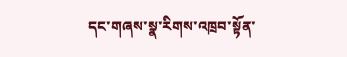དང་གཞས་སྣ་རིགས་འཁྲབ་སྟོན་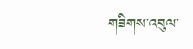གཟིགས་འབུལ་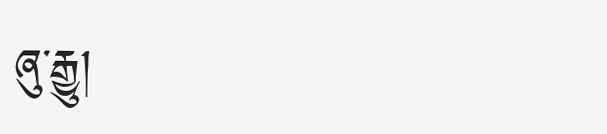ཞུ་རྒྱུ།